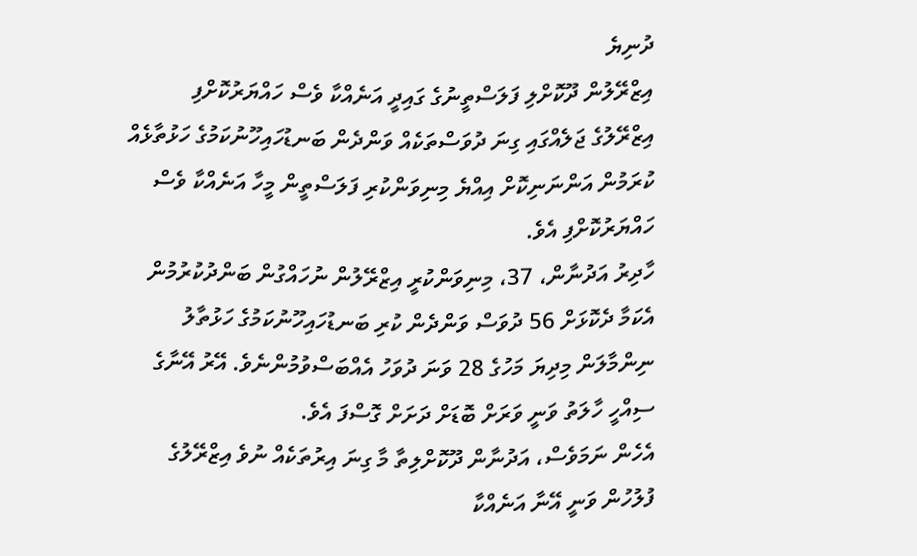ދުނިޔެ
އިޒްރޭލުން ދޫކޮށްލި ފަލަސްތީނުގެ ގައިދީ އަނެއްކާ ވެސް ހައްޔަރުކޮށްފި
އިޒްރޭލުގެ ޖަލެއްގައި ގިނަ ދުވަސްތަކެއް ވަންދެން ބަނޑުހައިހޫނުކަމުގެ ހަޅުތާޅެއް ކުރަމުން އަންނަނިކޮށް އިއްޔެ މިނިވަންކުރި ފަލަސްތީން މީހާ އަނެއްކާ ވެސް ހައްޔަރުކޮށްފި އެވެ.
ހާދިރު އަދުނާން، 37، މިނިވަންކުރީ އިޒްރޭލުން ނުހައްގުން ބަންދުކުރުމުން އެކަމާ ދެކޮޅަށް 56 ދުވަސް ވަންދެން ކުރި ބަނޑުހައިހޫނުކަމުގެ ހަޅުތާލު ނިންމާލަން މިދިޔަ މަހުގެ 28 ވަނަ ދުވަހު އެއްބަސްވުމުންނެވެ. އޭރު އޭނާގެ ސިއްހީ ހާލަތު ވަނީ ވަރަށް ބޮޑަށް ދަށަށް ގޮސްފަ އެވެ.
އެހެން ނަމަވެސް، އަދުނާން ދޫކޮށްލިތާ މާ ގިނަ އިރުތަކެއް ނުވެ އިޒްރޭލުގެ ފުލުހުން ވަނީ އޭނާ އަނެއްކާ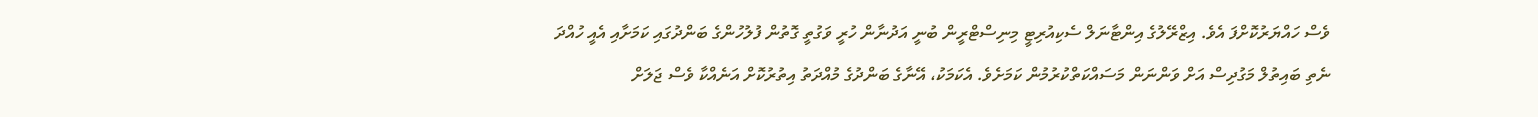ވެސް ހައްޔަރުކޮށްފަ އެވެ. އިޒްރޭލުގެ އިންޓާނަލް ސެކިއުރިޓީ މިނިސްޓްރީން ބުނީ އަދުނާން ހުރީ ވަގުތީ ގޮތުން ފުލުހުންގެ ބަންދުގައި ކަމަށާއި އެއީ ހުއްދަ ނެތި ބައިތުލް މަގުދިސް އަށް ވަންނަން މަސައްކަތްކުރުމުން ކަމަށެވެ. އެކަމަކު، އޭނާގެ ބަންދުގެ މުއްދަތު އިތުރުކޮށް އަނެއްކާ ވެސް ޖަލަށް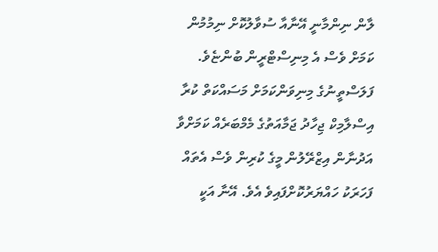ލާން ނިންމާނީ އޭނާއާ ސުވާލުކޮށް ނިމުމުން ކަމަށް ވެސް އެ މިނިސްޓްރީން ބުންޏެވެ.
ފަލަސްތީނުގެ މިނިވަންކަމަށް މަސައްކަތް ކުރާ އިސްލާމިކް ޖިހާދު ޖަމާއަތުގެ މެމްބަރެއް ކަމަށްވާ އަދުނާން އިޒްރޭލުން މީގެ ކުރިން ވެސް އެތައް ފަހަރަކު ހައްޔަރުކޮށްފައިވެ އެވެ. އޭނާ އަކީ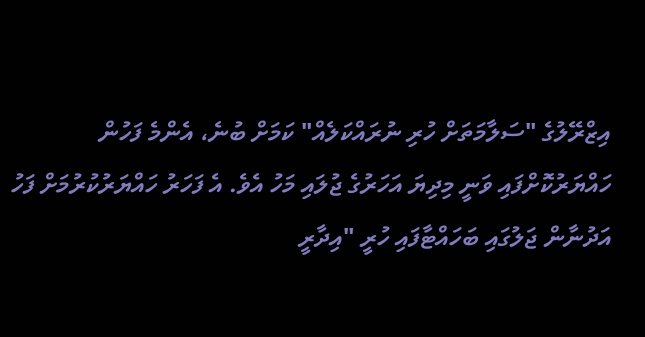އިޒްރޭލުގެ "ސަލާމަތަށް ހުރި ނުރައްކަލެއް" ކަމަށް ބުނެ، އެންމެ ފަހުން ހައްޔަރުކޮށްފައި ވަނީ މިދިޔަ އަހަރުގެ ޖުލައި މަހު އެވެ. އެ ފަހަރު ހައްޔަރުކުރުމަށް ފަހު އަދުނާން ޖަލުގައި ބަހައްޓާފައި ހުރީ "އިދާރީ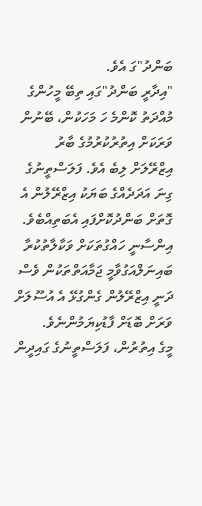ބަންދު"ގަ އެވެ.
"އިދާރީ ބަންދު"ގައި ތިބޭ މީހުންގެ މުއްދަތު ކޮންމެ ހަ މަހަކުން، ބޭނުން ވަރަކަށް އިތުރުކުރުމުގެ ބާރު އިޒްރޭލަށް ލިބެ އެވެ. ފަލަސްތީނުގެ ގިނަ އަދަދެއްގެ ބަޔަކު އިޒްރޭލުން އެ ގޮތަށް ބަންދުކޮށްފައި އެބަތިއްބެވެ. އިންސާނީ ހައްގުތަކަށް ވަކާލާތުކުރާ ބައިނަލްއަގުވާމީ ޖަމާއަތްތަކުން ވެސް ދަނީ އިޒްރޭލުން ގެންގުޅޭ އެ އުސޫލަށް ވަރަށް ބޮޑަށް ފާޑުކިޔަމުންނެވެ.
މީގެ އިތުރުން، ފަލަސްތީނުގެ ގައިދީން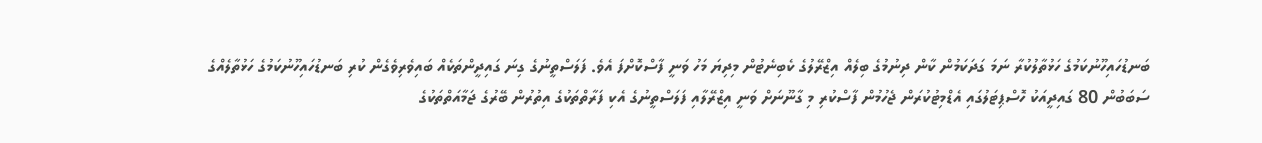ބަނޑުހައިހޫނުކަމުގެ ހަޅުތާލުކުރާ ނަމަ ގަދަކަމުން ކާން ދިނުމުގެ ބިލެއް އިޒްރޭލުގެ ކެބިނެޓުން މިދިޔަ މަހު ވަނީ ފާސްކޮށްފަ އެވެ. ފަލަސްތީނުގެ ގިނަ ގައިދީންތަކެއް ބައިވެރިވެގެން ކުރި ބަނޑުހައިހޫނުކަމުގެ ހަޅުތާލެއްގެ ސަބަބުން 80 ގައިދީއަކު ހޮސްޕިޓަލުގައި އެޑްމިޓުކުރަން ޖެހުމުން ފާސްކުރި މި ގާނޫނަށް ވަނީ އިޒްރޭލާއި ފަލަސްތީނުގެ އެކި ފަރާތްތަކުގެ އިތުރުން ބޭރުގެ ޖަމާއަތްތަކުގެ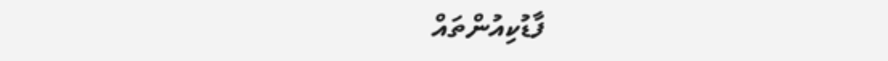ފާޑުކިއުންތައް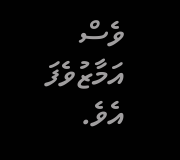ވެސް އަމާޒުވެފަ އެވެ.